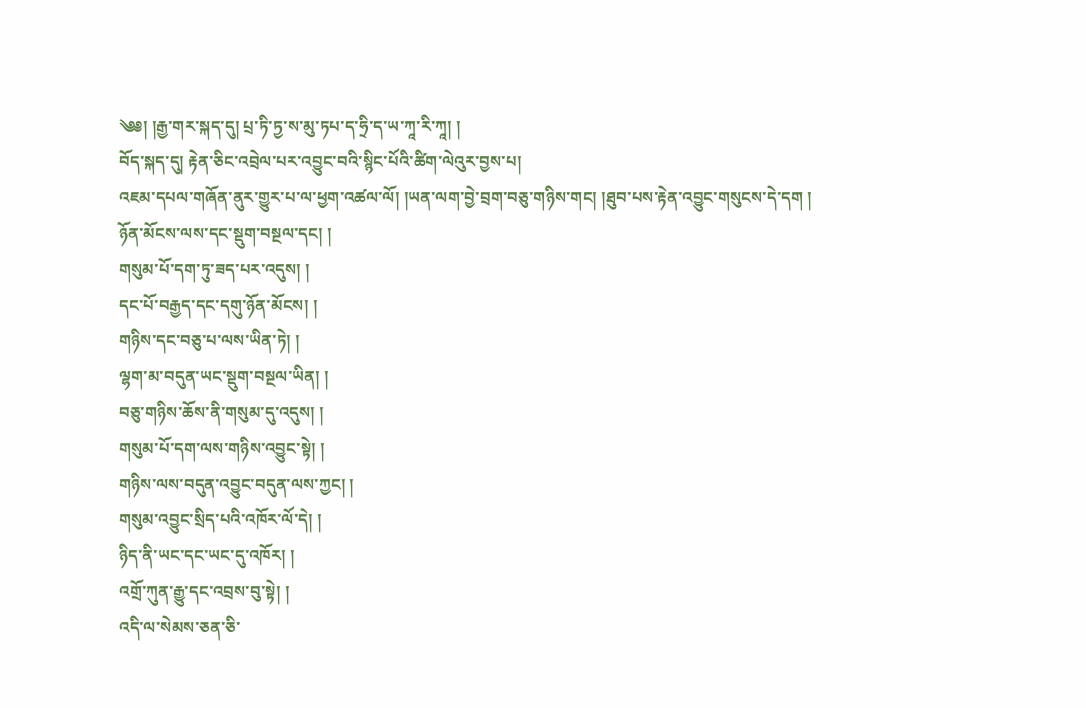༄༅། །རྒྱ་གར་སྐད་དུ། པྲ་ཏི་ཏྱ་ས་མུ་ཏཔ་ད་ཧྲི་ད་ཡ་ཀཱ་རི་ཀཱ། །
བོད་སྐད་དུ། རྟེན་ཅིང་འབྲེལ་པར་འབྱུང་བའི་སྙིང་པོའི་ཚིག་ལེའུར་བྱས་པ།
འཇམ་དཔལ་གཞོན་ནུར་གྱུར་པ་ལ་ཕྱག་འཚལ་ལོ། །ཡན་ལག་བྱེ་བྲག་བཅུ་གཉིས་གང། །ཐུབ་པས་རྟེན་འབྱུང་གསུངས་དེ་དག །
ཉོན་མོངས་ལས་དང་སྡུག་བསྔལ་དང། །
གསུམ་པོ་དག་ཏུ་ཟད་པར་འདུས། །
དང་པོ་བརྒྱད་དང་དགུ་ཉོན་མོངས། །
གཉིས་དང་བཅུ་པ་ལས་ཡིན་ཏེ། །
ལྷག་མ་བདུན་ཡང་སྡུག་བསྔལ་ཡིན། །
བཅུ་གཉིས་ཆོས་ནི་གསུམ་དུ་འདུས། །
གསུམ་པོ་དག་ལས་གཉིས་འབྱུང་སྟེ། །
གཉིས་ལས་བདུན་འབྱུང་བདུན་ལས་ཀྱང། །
གསུམ་འབྱུང་སྲིད་པའི་འཁོར་ལོ་དེ། །
ཉིད་ནི་ཡང་དང་ཡང་དུ་འཁོར། །
འགྲོ་ཀུན་རྒྱུ་དང་འབྲས་བུ་སྟེ། །
འདི་ལ་སེམས་ཅན་ཅི་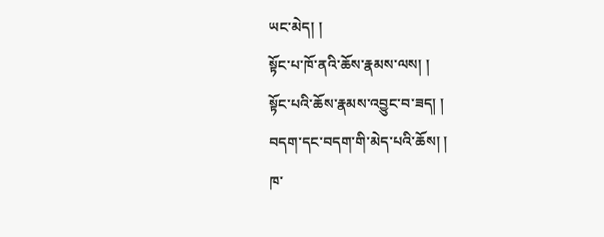ཡང་མེད། །
སྟོང་པ་ཁོ་ནའི་ཆོས་རྣམས་ལས། །
སྟོང་པའི་ཆོས་རྣམས་འབྱུང་བ་ཟད། །
བདག་དང་བདག་གི་མེད་པའི་ཆོས། །
ཁ་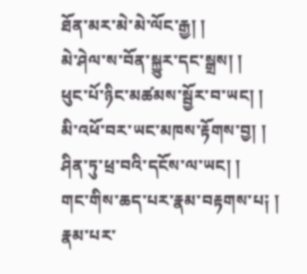ཐོན་མར་མེ་མེ་ལོང་རྒྱ། །
མེ་ཤེལ་ས་བོན་སྐྱུར་དང་སྒྲས། །
ཕུང་པོ་ཉིང་མཚམས་སྦྱོར་བ་ཡང། །
མི་འཕོ་བར་ཡང་མཁས་རྟོགས་བྱ། །
ཤིན་ཏུ་ཕྲ་བའི་དངོས་ལ་ཡང། །
གང་གིས་ཆད་པར་རྣམ་བརྟགས་པ༏ །
རྣམ་པར་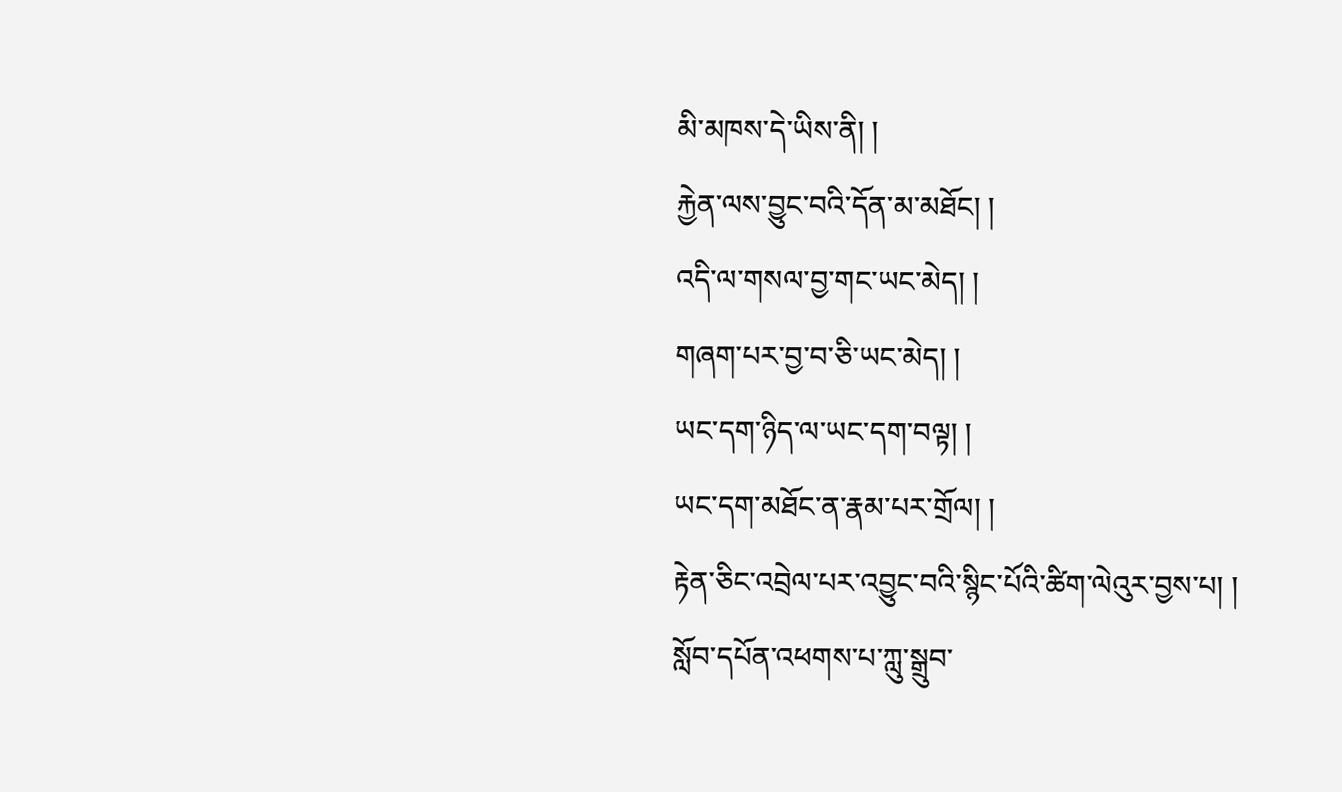མི་མཁས་དེ་ཡིས་ནི། །
རྐྱེན་ལས་བྱུང་བའི་དོན་མ་མཐོང། །
འདི་ལ་གསལ་བྱ་གང་ཡང་མེད། །
གཞག་པར་བྱ་བ་ཅི་ཡང་མེད། །
ཡང་དག་ཉིད་ལ་ཡང་དག་བལྟ། །
ཡང་དག་མཐོང་ན་རྣམ་པར་གྲོལ། །
རྟེན་ཅིང་འབྲེལ་པར་འབྱུང་བའི་སྙིང་པོའི་ཚིག་ལེའུར་བྱས་པ། །
སློབ་དཔོན་འཕགས་པ་ཀླུ་སྒྲུབ་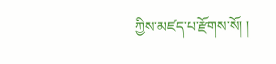ཀྱིས་མཛད་པ་རྫོགས་སོ། །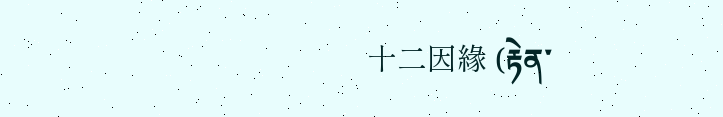十二因緣 (རྟེན་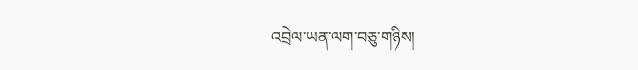འབྲེལ་ཡན་ལག་བཅུ་གཉིས།